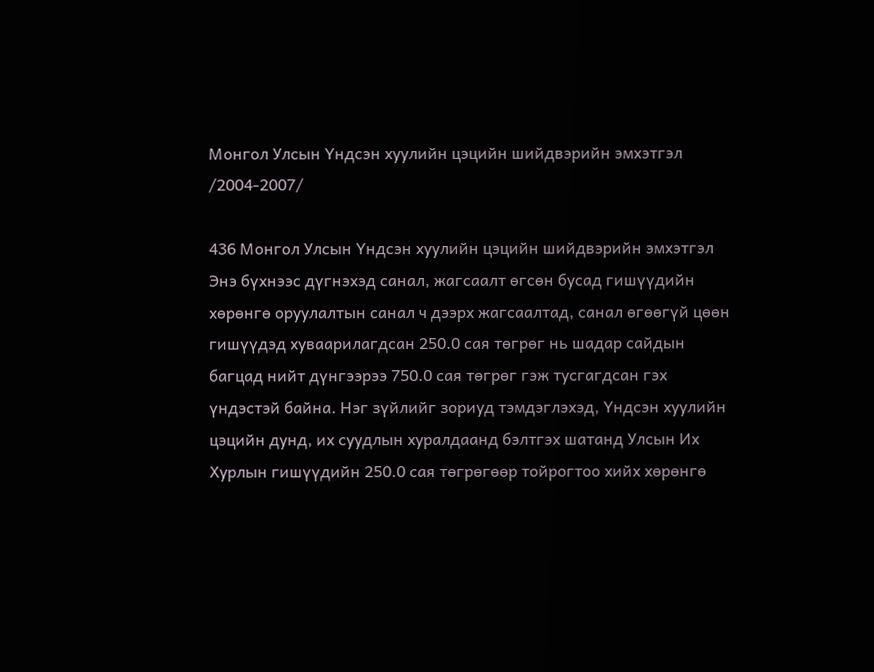Монгол Улсын Үндсэн хуулийн цэцийн шийдвэрийн эмхэтгэл /2004-2007/

436 Монгол Улсын Үндсэн хуулийн цэцийн шийдвэрийн эмхэтгэл Энэ бүхнээс дүгнэхэд санал, жагсаалт өгсөн бусад гишүүдийн хөрөнгө оруулалтын санал ч дээрх жагсаалтад, санал өгөөгүй цөөн гишүүдэд хуваарилагдсан 250.0 сая төгрөг нь шадар сайдын багцад нийт дүнгээрээ 750.0 сая төгрөг гэж тусгагдсан гэх үндэстэй байна. Нэг зүйлийг зориуд тэмдэглэхэд, Үндсэн хуулийн цэцийн дунд, их суудлын хуралдаанд бэлтгэх шатанд Улсын Их Хурлын гишүүдийн 250.0 сая төгрөгөөр тойрогтоо хийх хөрөнгө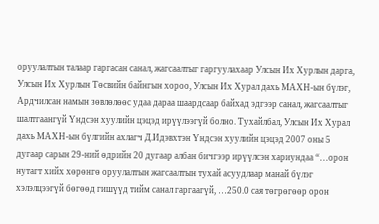оруулалтын талаар гаргасан санал, жагсаалтыг гаргуулахаар Улсын Их Хурлын дарга, Улсын Их Хурлын Төсвийн байнгын хороо, Улсын Их Хурал дахь МАХН-ын бүлэг, Ардчилсан намын зөвлөлөөс удаа дараа шаардсаар байхад эдгээр санал, жагсаалтыг шалтгаангүй Үндсэн хуулийн цэцэд ирүүлээгүй болно. Тухайлбал, Улсын Их Хурал дахь МАХН-ын бүлгийн ахлагч Д.Идэвхтэн Үндсэн хуулийн цэцэд 2007 оны 5 дугаар сарын 29-ний өдрийн 20 дугаар албан бичгээр ирүүлсэн хариундаа “…орон нутагт хийх хөрөнгө оруулалтын жагсаалтын тухай асуудлаар манай бүлэг хэлэлцээгүй бөгөөд гишүүд тийм санал гаргаагүй, …250.0 сая төгрөгөөр орон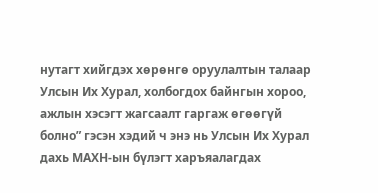нутагт хийгдэх хөрөнгө оруулалтын талаар Улсын Их Хурал, холбогдох байнгын хороо, ажлын хэсэгт жагсаалт гаргаж өгөөгүй болно” гэсэн хэдий ч энэ нь Улсын Их Хурал дахь МАХН-ын бүлэгт харъяалагдах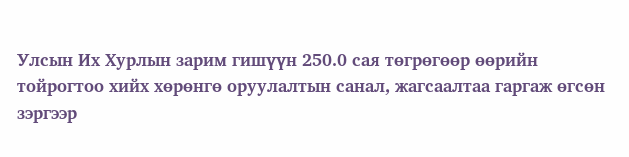Улсын Их Хурлын зарим гишүүн 250.0 сая төгрөгөөр өөрийн тойрогтоо хийх хөрөнгө оруулалтын санал, жагсаалтаа гаргаж өгсөн зэргээр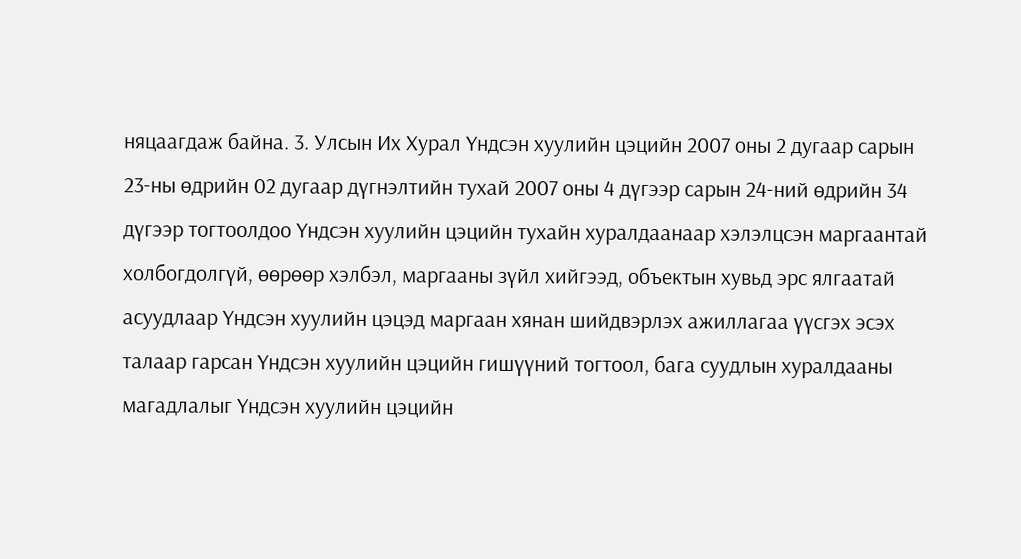няцаагдаж байна. 3. Улсын Их Хурал Үндсэн хуулийн цэцийн 2007 оны 2 дугаар сарын 23-ны өдрийн 02 дугаар дүгнэлтийн тухай 2007 оны 4 дүгээр сарын 24-ний өдрийн 34 дүгээр тогтоолдоо Үндсэн хуулийн цэцийн тухайн хуралдаанаар хэлэлцсэн маргаантай холбогдолгүй, өөрөөр хэлбэл, маргааны зүйл хийгээд, объектын хувьд эрс ялгаатай асуудлаар Үндсэн хуулийн цэцэд маргаан хянан шийдвэрлэх ажиллагаа үүсгэх эсэх талаар гарсан Үндсэн хуулийн цэцийн гишүүний тогтоол, бага суудлын хуралдааны магадлалыг Үндсэн хуулийн цэцийн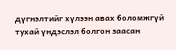дүгнэлтийг хүлээн авах боломжгүй тухай үндэслэл болгон заасан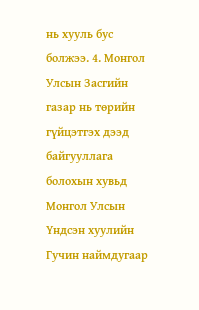нь хууль бус болжээ. 4. Монгол Улсын Засгийн газар нь төрийн гүйцэтгэх дээд байгууллага болохын хувьд Монгол Улсын Үндсэн хуулийн Гучин наймдугаар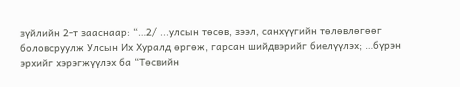зүйлийн 2-т зааснаар: “…2/ ...улсын төсөв, зээл, санхүүгийн төлөвлөгөөг боловсруулж Улсын Их Хуралд өргөж, гарсан шийдвэрийг биелүүлэх; …бүрэн эрхийг хэрэгжүүлэх ба “Төсвийн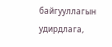байгууллагын удирдлага,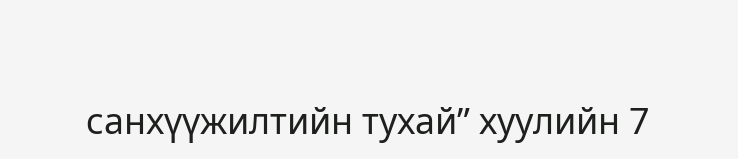санхүүжилтийн тухай” хуулийн 7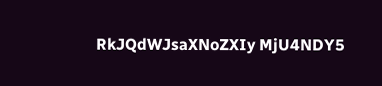RkJQdWJsaXNoZXIy MjU4NDY5